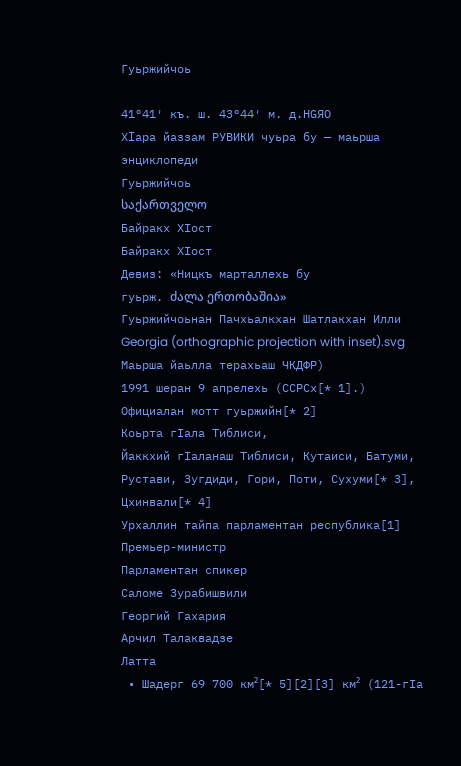Гуьржийчоь

41°41′ къ. ш. 43°44′ м. д.HGЯO
Хӏара йаззам РУВИКИ чуьра бу — маьрша энциклопеди
Гуьржийчоь
საქართველო
Байракх ХӀост
Байракх ХӀост
Девиз: «Ницкъ марталлехь бу
гуьрж. ძალა ერთობაშია»
Гуьржийчоьнан Пачхьалкхан Шатлакхан Илли
Georgia (orthographic projection with inset).svg
Маьрша йаьлла терахьаш ЧКДФР)
1991 шеран 9 апрелехь (ССРСх[* 1].)
Официалан мотт гуьржийн[* 2]
Коьрта гӀала Тиблиси,
Йаккхий гӀаланаш Тиблиси, Кутаиси, Батуми, Рустави, Зугдиди, Гори, Поти, Сухуми[* 3], Цхинвали[* 4]
Урхаллин тайпа парламентан республика[1]
Премьер-министр
Парламентан спикер
Саломе Зурабишвили
Георгий Гахария
Арчил Талаквадзе
Латта
 • Шадерг 69 700 км²[* 5][2][3] км² (121-гӀа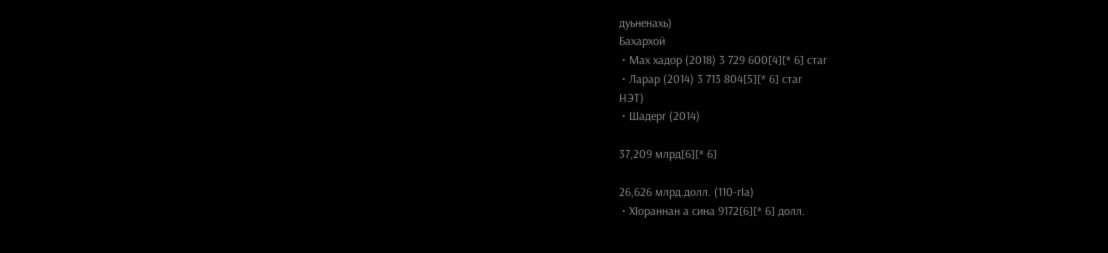дуьненахь)
Бахархой
 • Мах хадор (2018) 3 729 600[4][* 6] стаг
 • Ларар (2014) 3 713 804[5][* 6] стаг
НЭТ)
 • Шадерг (2014)

37,209 млрд[6][* 6]

26,626 млрд.долл. (110-гӀа)
 • ХӀораннан а сина 9172[6][* 6] долл.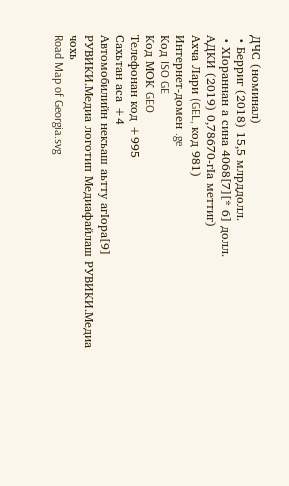ДЧС (номинал)
 • Берриг (2018) 15,5 млрддолл.
 • ХӀораннан а сина 4068[7][* 6] долл.
АДКИ (2019) 0,78670-гӀа меттиг)
Ахча Лари (GEL, код 981)
Интернет-домен .ge
Код ISO GE
Код МОК GEO
Телефонан код +995
Сахьтан аса +4
Автомобилийн некъаш аьтту агӀора[9]
РУВИКИ.Медиа логотип Медиафайлаш РУВИКИ.Медиа чохь
Road Map of Georgia.svg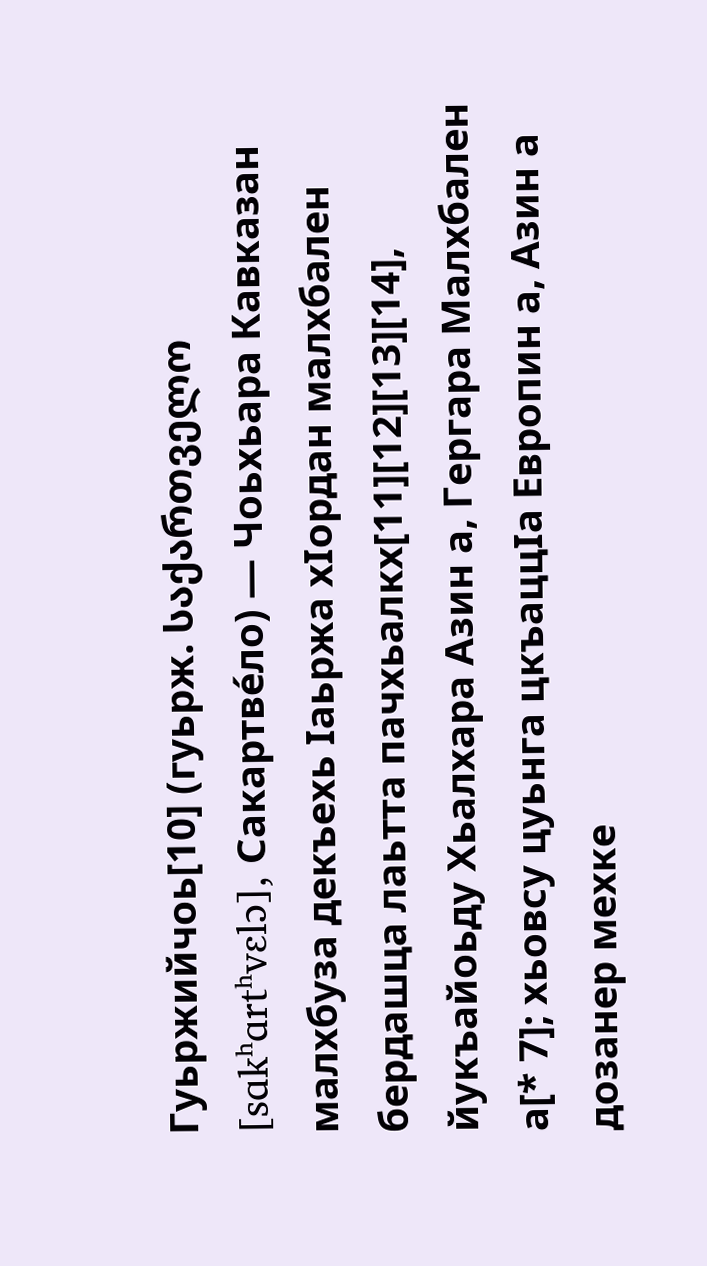Гуьржийчоь[10] (гуьрж. საქართველო [sɑkʰɑrtʰvɛlɔ], Сакартве́ло) — Чоьхьара Кавказан малхбуза декъехь Ӏаьржа хӀордан малхбален бердашца лаьтта пачхьалкх[11][12][13][14], йукъайоьду Хьалхара Азин а, Гергара Малхбален а[* 7]; хьовсу цуьнга цкъаццӀа Европин а, Азин а дозанер мехке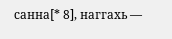санна[* 8], наггахь —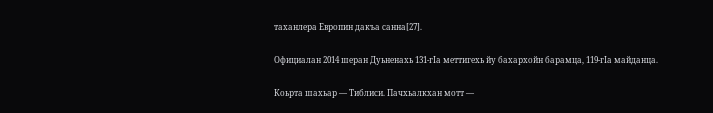таханлера Европин дакъа санна[27].

Официалан 2014 шеран Дуьненахь 131-гӀа меттигехь йу бахархойн барамца, 119-гӀа майданца.

Коьрта шахьар — Тиблиси. Пачхьалкхан мотт —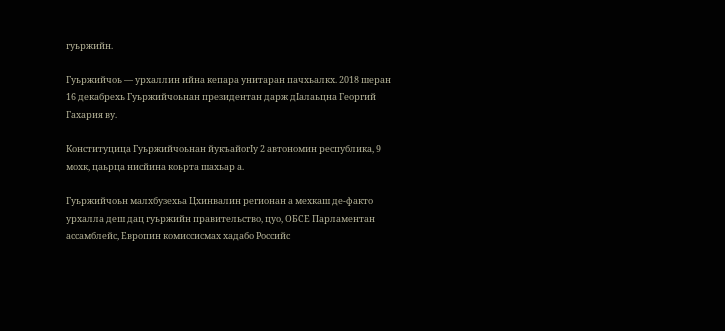гуьржийн.

Гуьржийчоь — урхаллин ийна кепара унитаран пачхьалкх. 2018 шеран 16 декабрехь Гуьржийчоьнан президентан дарж дӀалаьцна Георгий Гахария ву.

Конституцица Гуьржийчоьнан йукъайогӀу 2 автономин республика, 9 мохк, цаьрца нисйина коьрта шахьар а.

Гуьржийчоьн малхбузехьа Цхинвалин регионан а мехкаш де-факто урхалла деш дац гуьржийн правительство, цуо, ОБСЕ Парламентан ассамблейс, Европин комиссисмах хадабо Российс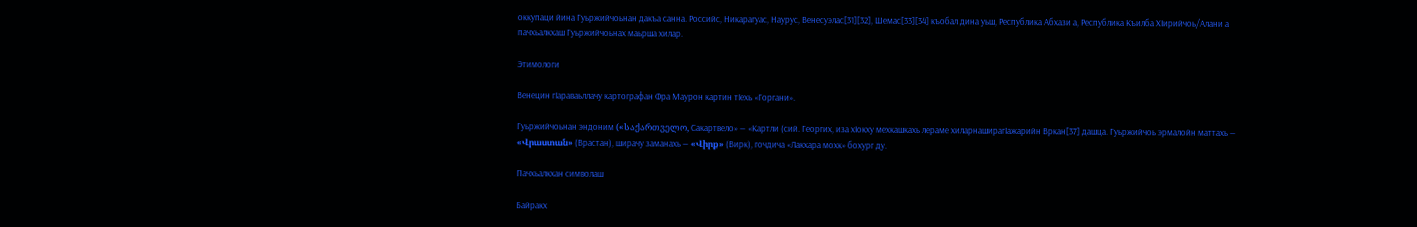оккупаци йина Гуьржийчоьнан дакъа санна. Российс, Никарагуас, Наурус, Венесуэлас[31][32], Шемас[33][34] къобал дина уьш, Республика Абхази а, Республика Къилба ХӀирийчоь/Алани а пачхьалкхаш Гуьржийчоьнах маьрша хилар.

Этимологи

Венецин гӀараваьллачу картографан Фра Маурон картин тӀехь «Горгани».

Гуьржийчоьнан эндоним («საქართველო, Сакартвело» — «Картли (сий. Георгих, иза хӀокху мехкашкахь лераме хиларнаширагӀажарийн Вркан[37] дашца. Гуьржийчоь эрмалойн маттахь — «Վրաստան» (Врастан), ширачу заманахь — «Վիրք» (Вирк), гочдича «Лакхара мохк» бохург ду.

Пачхьалкхан символаш

Байракх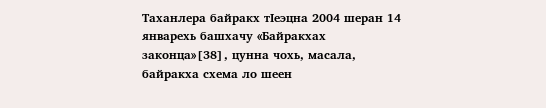Таханлера байракх тӀеэцна 2004 шеран 14 январехь башхачу «Байракхах законца»[38], цунна чохь, масала, байракха схема ло шеен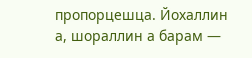пропорцешца. Йохаллин а, шораллин а барам —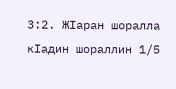3:2. ЖӀаран шоралла кӀадин шораллин 1/5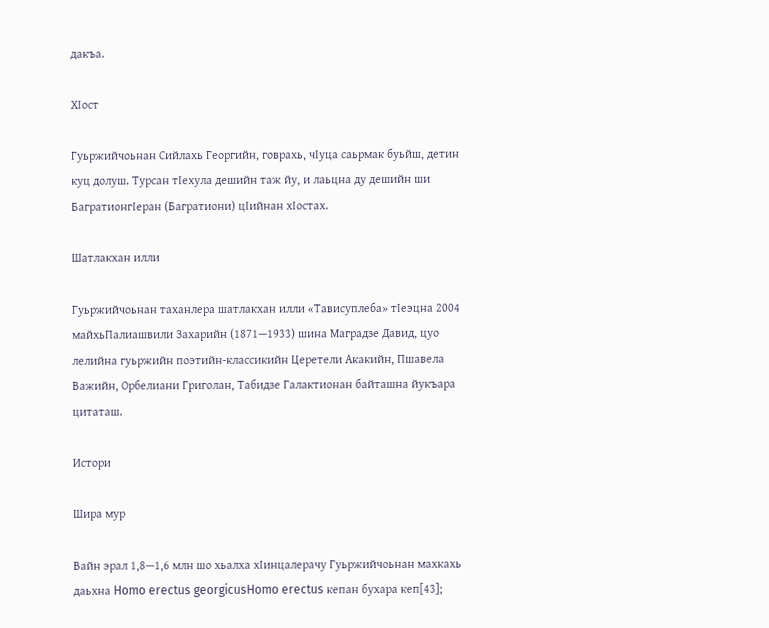дакъа.

ХӀост

Гуьржийчоьнан Сийлахь Георгийн, говрахь, чӀуца саьрмак буьйш, детин куц долуш. Турсан тӀехула дешийн таж йу, и лаьцна ду дешийн ши БагратионгӀеран (Багратиони) цӀийнан хӀостах.

Шатлакхан илли

Гуьржийчоьнан таханлера шатлакхан илли «Тависуплеба» тӀеэцна 2004 майхьПалиашвили Захарийн (1871—1933) шина Маградзе Давид, цуо лелийна гуьржийн поэтийн-классикийн Церетели Акакийн, Пшавела Важийн, Орбелиани Григолан, Табидзе Галактионан байташна йукъара цитаташ.

Истори

Шира мур

Вайн эрал 1,8—1,6 млн шо хьалха хӀинцалерачу Гуьржийчоьнан махкахь даьхна Homo erectus georgicusHomo erectus кепан бухара кеп[43];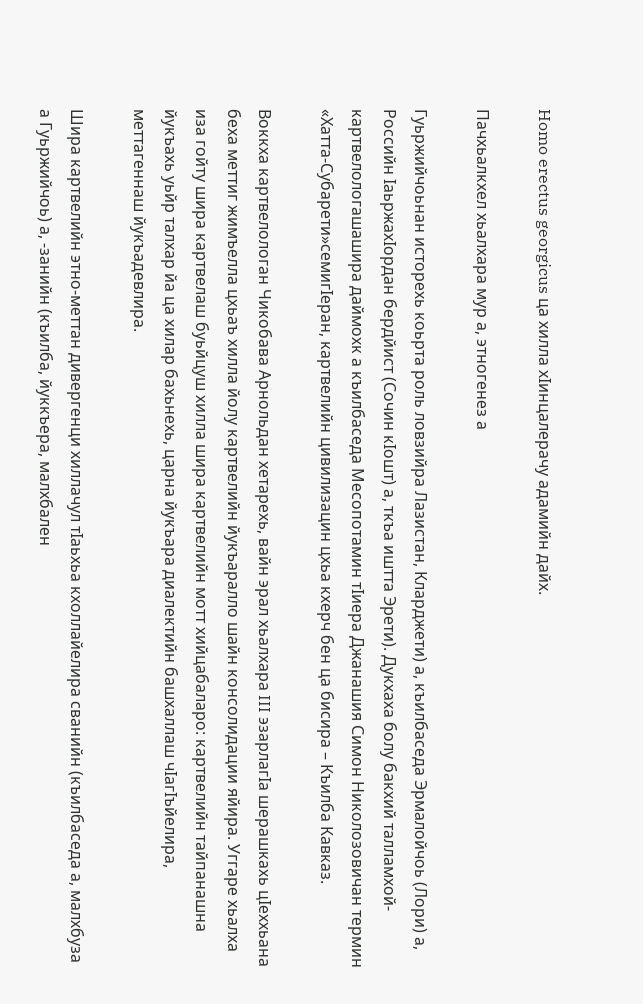Homo erectus georgicus ца хилла хӀинцалерачу адамийн дайх.

Пачхьалкхел хьалхара мур а, этногенез а

Гуьржийчоьнан исторехь коьрта роль ловзийра Лазистан, Кларджети) а, къилбаседа Эрмалойчоь (Лори) а, Российн ӀаьржахӀордан бердйист (Сочин кӀошт) а, ткъа иштта Эрети). Дукхаха болу бакхий талламхой-картвелологашашира даймохк а къилбаседа Месопотамин тӀиера Джанашия Симон Николозовичан термин «Хатта-Субарети»семигӀеран, картвелийн цивилизацин цхьа кхерч бен ца бисира – Къилба Кавказ.

Воккха картвелологан Чикобава Арнольдан хетарехь, вайн эрал хьалхара III эзарлагӀа шерашкахь цӀеххьана беха меттиг жимъелла цхьаъ хилла йолу картвелийн йукъаралло шайн консолидации яйира. Уггаре хьалха иза гойту шира картвелаш буьйцуш хилла шира картвелийн мотт хийцабаларо: картвелийн тайпанашна йукъахь уьйр талхар йа ца хилар бахьнехь, царна йукъара диалектийн башхаллаш чӀагӀъйелира, меттагеннаш йукъадевлира.

Шира картвелийн этно-меттан дивергенци хиллачул тӀаьхьа кхоллайелира сванийн (къилбаседа а, малхбуза а Гуьржийчоь) а, -занийн (къилба, йуккъера, малхбален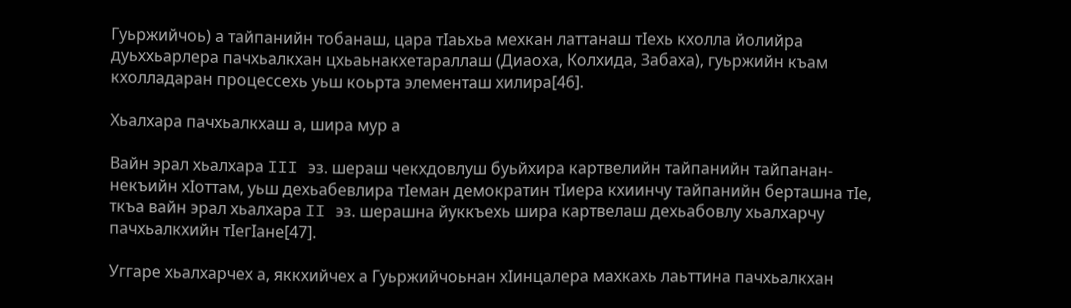Гуьржийчоь) а тайпанийн тобанаш, цара тӀаьхьа мехкан латтанаш тӀехь кхолла йолийра дуьххьарлера пачхьалкхан цхьаьнакхетараллаш (Диаоха, Колхида, Забаха), гуьржийн къам кхолладаран процессехь уьш коьрта элементаш хилира[46].

Хьалхара пачхьалкхаш а, шира мур а

Вайн эрал хьалхара III эз. шераш чекхдовлуш буьйхира картвелийн тайпанийн тайпанан-некъийн хӀоттам, уьш дехьабевлира тӀеман демократин тӀиера кхиинчу тайпанийн берташна тӀе, ткъа вайн эрал хьалхара II эз. шерашна йуккъехь шира картвелаш дехьабовлу хьалхарчу пачхьалкхийн тӀегӀане[47].

Уггаре хьалхарчех а, яккхийчех а Гуьржийчоьнан хӀинцалера махкахь лаьттина пачхьалкхан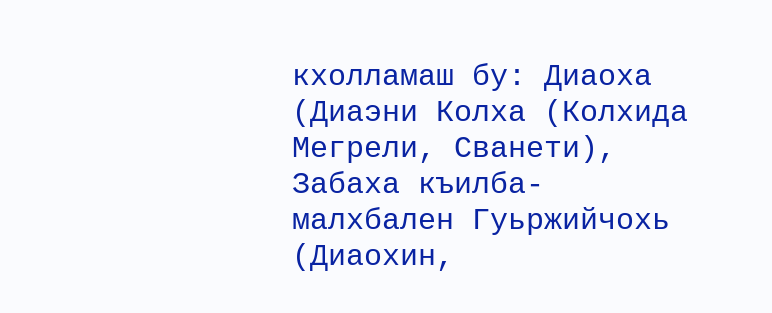кхолламаш бу: Диаоха (Диаэни Колха (Колхида Мегрели, Сванети), Забаха къилба-малхбален Гуьржийчохь (Диаохин,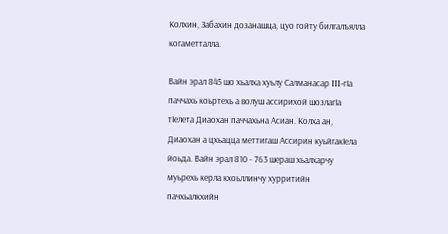Колхин, Забахин дозанашца, цуо гойту билгалъялла когаметталла.

Вайн эрал 845 шо хьалха хуьлу Салманасар III-гӀа паччахь коьртехь а волуш ассирихой шозлагӀа тӀелета Диаохан паччахьна Асиан. Колха ан, Диаохан а цхьацца меттигаш Ассирин куьйгакӀела йоьда. Вайн эрал 810 - 763 шераш хьалхарчу муьрехь керла кхоьллинчу хурритийн пачхьалкхийн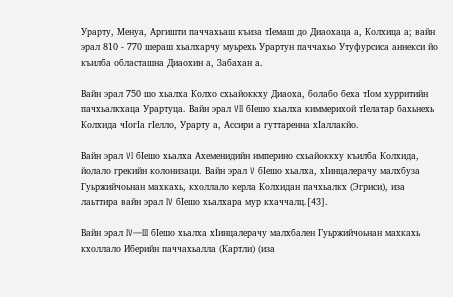Урарту, Менуа, Аргишти паччахьаш къиза тӀемаш до Диаохаца а, Колхица а; вайн эрал 810 - 770 шераш хьалхарчу муьрехь Урартун паччахьо Утуфурсиса аннекси йо къилба областашна Диаохин а, Забахан а.

Вайн эрал 750 шо хьалха Колхо схьайоккху Диаоха, болабо беха тӀом хурритийн пачхьалкхаца Урартуца. Вайн эрал VII бӀешо хьалха киммерихой тӀелатар бахьнехь Колхида чӀогӀа гӀелло, Урарту а, Ассири а гуттаренна хӀаллакйо.

Вайн эрал VI бӀешо хьалха Ахеменидийн империно схьайоккху къилба Колхида, йолало грекийн колонизаци. Вайн эрал V бӀешо хьалха, хӀинцалерачу малхбуза Гуьржийчоьнан махкахь, кхоллало керла Колхидан пачхьалкх (Эгриси), иза лаьттира вайн эрал IV бӀешо хьалхара мур кхаччалц.[43].

Вайн эрал IV—III бӀешо хьалха хӀинцалерачу малхбален Гуьржийчоьнан махкахь кхоллало Иберийн паччахьалла (Картли) (иза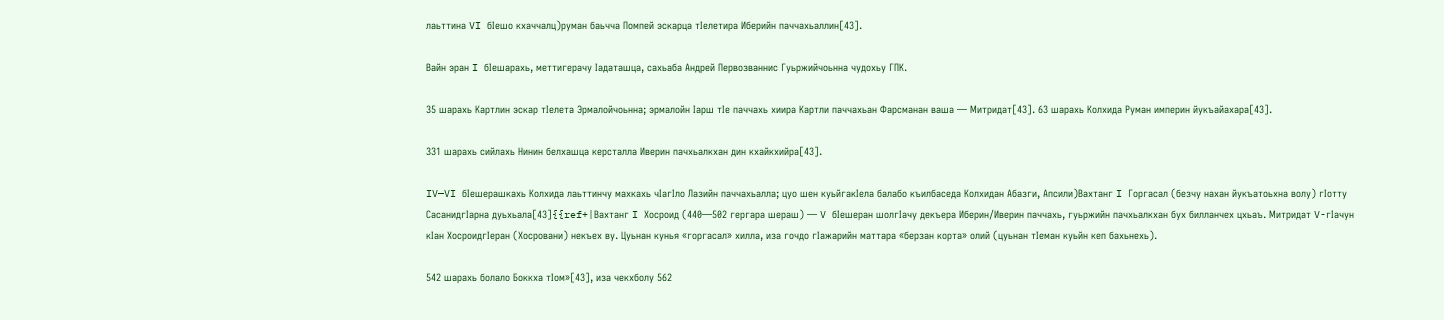лаьттина VI бӀешо кхаччалц)руман баьчча Помпей эскарца тӀелетира Иберийн паччахьаллин[43].

Вайн эран I бӀешарахь, меттигерачу Ӏадаташца, сахьаба Андрей Первозваннис Гуьржийчоьнна чудохьу ГПК.

35 шарахь Картлин эскар тӀелета Эрмалойчоьнна; эрмалойн Ӏарш тӀе паччахь хиира Картли паччахьан Фарсманан ваша — Митридат[43]. 63 шарахь Колхида Руман империн йукъайахара[43].

331 шарахь сийлахь Нинин белхашца керсталла Иверин пачхьалкхан дин кхайкхийра[43].

IV—VI бӀешерашкахь Колхида лаьттинчу махкахь чӀагӀло Лазийн паччахьалла; цуо шен куьйгакӀела балабо къилбаседа Колхидан Абазги, Апсили)Вахтанг I Горгасал (безчу нахан йукъатоьхна волу) гӀотту СасанидгӀарна дуьхьала[43]{{ref+|Вахтанг I Хосроид (440—502 гергара шераш) — V бӀешеран шолгӀачу декъера Иберин/Иверин паччахь, гуьржийн пачхьалкхан бух билланчех цхьаъ. Митридат V-гӀачун кӀан ХосроидгӀеран (Хосровани) некъех ву. Цуьнан кунья «горгасал» хилла, иза гочдо гӀажарийн маттара «берзан корта» олий (цуьнан тӀеман куьйн кеп бахьнехь).

542 шарахь болало Боккха тӀом»[43], иза чекхболу 562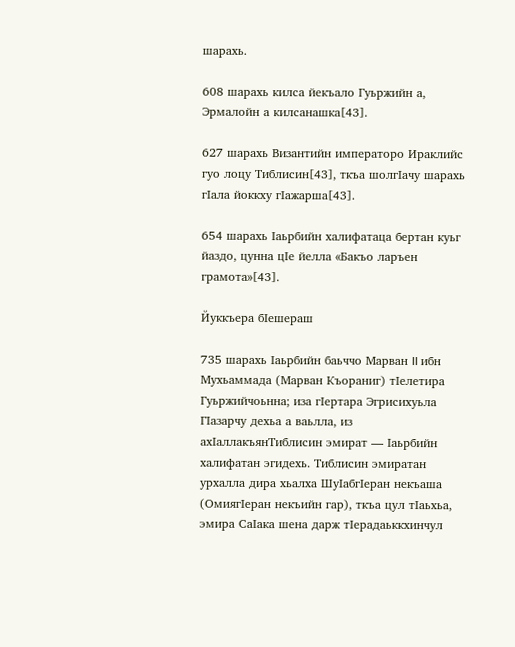шарахь.

608 шарахь килса йекъало Гуьржийн а, Эрмалойн а килсанашка[43].

627 шарахь Византийн императоро Ираклийс гуо лоцу Тиблисин[43], ткъа шолгӀачу шарахь гӀала йоккху гӀажарша[43].

654 шарахь Ӏаьрбийн халифатаца бертан куьг йаздо, цунна цӀе йелла «Бакъо ларъен грамота»[43].

Йуккъера бӀешераш

735 шарахь Ӏаьрбийн баьччо Марван II ибн Мухьаммада (Марван Къораниг) тӀелетира Гуьржийчоьнна; иза гӀертара Эгрисихуьла ГӀазарчу дехьа а ваьлла, из ахӀаллакъянТиблисин эмират — Ӏаьрбийн халифатан эгидехь. Тиблисин эмиратан урхалла дира хьалха ШуӀабгӀеран некъаша (ОмиягӀеран некъийн гар), ткъа цул тӀаьхьа, эмира СаӀака шена дарж тӀерадаьккхинчул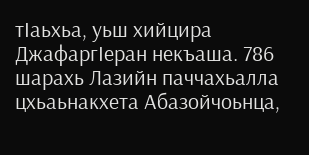тӀаьхьа, уьш хийцира ДжафаргӀеран некъаша. 786 шарахь Лазийн паччахьалла цхьаьнакхета Абазойчоьнца,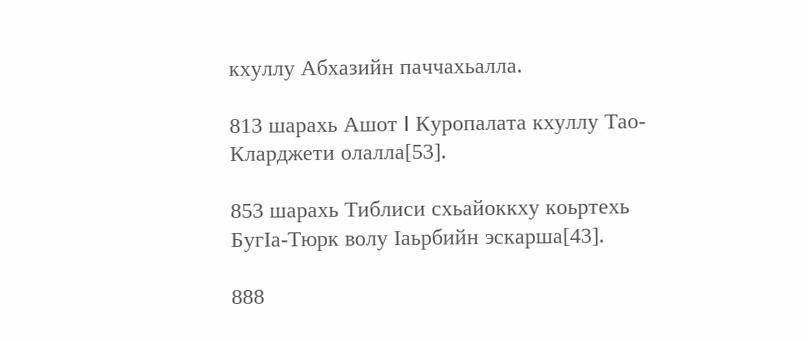кхуллу Абхазийн паччахьалла.

813 шарахь Ашот I Куропалата кхуллу Тао-Кларджети олалла[53].

853 шарахь Тиблиси схьайоккху коьртехь БугӀа-Тюрк волу Ӏаьрбийн эскарша[43].

888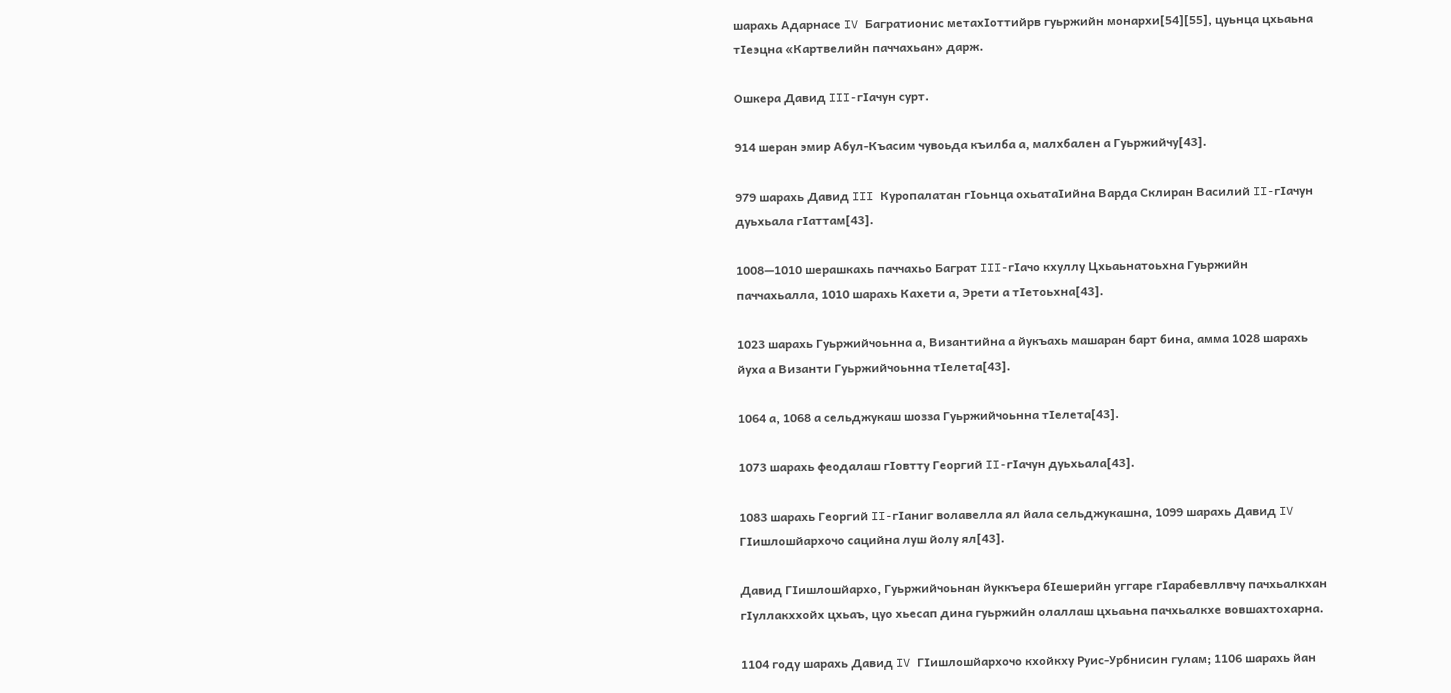шарахь Адарнасе IV Багратионис метахӀоттийрв гуьржийн монархи[54][55], цуьнца цхьаьна тӀеэцна «Картвелийн паччахьан» дарж.

Ошкера Давид III-гӀачун сурт.

914 шеран эмир Абул-Къасим чувоьда къилба а, малхбален а Гуьржийчу[43].

979 шарахь Давид III Куропалатан гӀоьнца охьатаӀийна Варда Склиран Василий II-гӀачун дуьхьала гӀаттам[43].

1008—1010 шерашкахь паччахьо Баграт III-гӀачо кхуллу Цхьаьнатоьхна Гуьржийн паччахьалла, 1010 шарахь Кахети а, Эрети а тӀетоьхна[43].

1023 шарахь Гуьржийчоьнна а, Византийна а йукъахь машаран барт бина, амма 1028 шарахь йуха а Византи Гуьржийчоьнна тӀелета[43].

1064 а, 1068 а сельджукаш шозза Гуьржийчоьнна тӀелета[43].

1073 шарахь феодалаш гӀовтту Георгий II-гӀачун дуьхьала[43].

1083 шарахь Георгий II-гӀаниг волавелла ял йала сельджукашна, 1099 шарахь Давид IV ГӀишлошйархочо сацийна луш йолу ял[43].

Давид ГӀишлошйархо, Гуьржийчоьнан йуккъера бӀешерийн уггаре гӀарабевллвчу пачхьалкхан гӀуллакххойх цхьаъ, цуо хьесап дина гуьржийн олаллаш цхьаьна пачхьалкхе вовшахтохарна.

1104 году шарахь Давид IV ГӀишлошйархочо кхойкху Руис-Урбнисин гулам; 1106 шарахь йан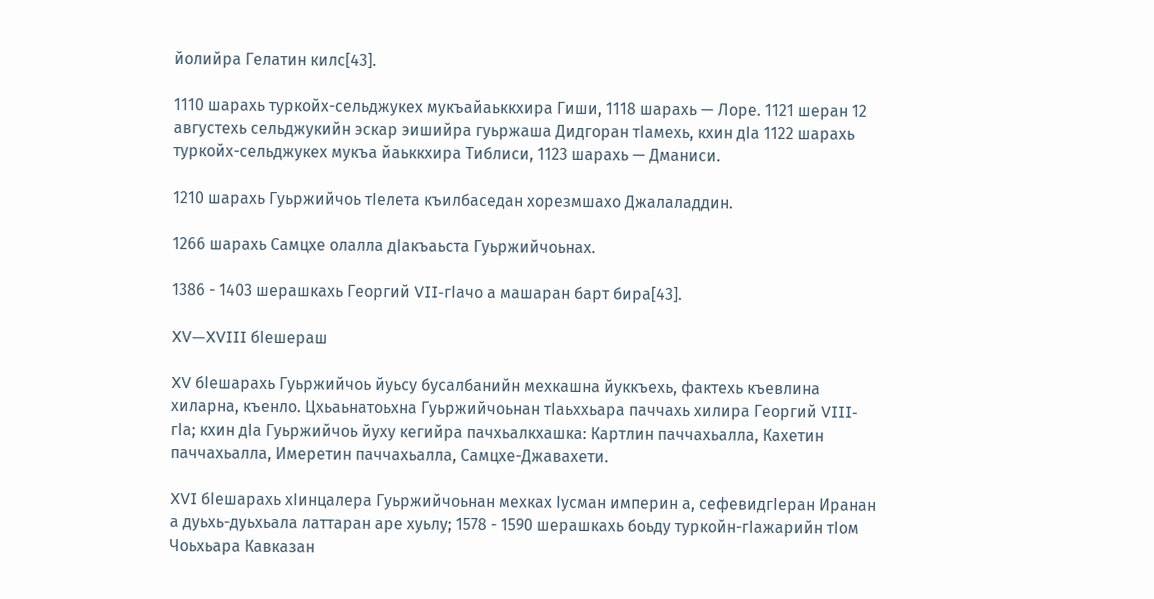йолийра Гелатин килс[43].

1110 шарахь туркойх-сельджукех мукъайаьккхира Гиши, 1118 шарахь — Лоре. 1121 шеран 12 августехь сельджукийн эскар эишийра гуьржаша Дидгоран тӀамехь, кхин дӀа 1122 шарахь туркойх-сельджукех мукъа йаьккхира Тиблиси, 1123 шарахь — Дманиси.

1210 шарахь Гуьржийчоь тӀелета къилбаседан хорезмшахо Джалаладдин.

1266 шарахь Самцхе олалла дӀакъаьста Гуьржийчоьнах.

1386 - 1403 шерашкахь Георгий VII-гӀачо а машаран барт бира[43].

XV—XVIII бӀешераш

XV бӀешарахь Гуьржийчоь йуьсу бусалбанийн мехкашна йуккъехь, фактехь къевлина хиларна, къенло. Цхьаьнатоьхна Гуьржийчоьнан тӀаьххьара паччахь хилира Георгий VIII-гӀа; кхин дӀа Гуьржийчоь йуху кегийра пачхьалкхашка: Картлин паччахьалла, Кахетин паччахьалла, Имеретин паччахьалла, Самцхе-Джавахети.

XVI бӀешарахь хӀинцалера Гуьржийчоьнан мехках Ӏусман империн а, сефевидгӀеран Иранан а дуьхь-дуьхьала латтаран аре хуьлу; 1578 - 1590 шерашкахь боьду туркойн-гӀажарийн тӀом Чоьхьара Кавказан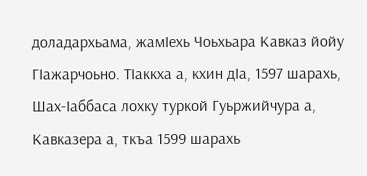доладархьама, жамӀехь Чоьхьара Кавказ йойу ГӀажарчоьно. ТӀаккха а, кхин дӀа, 1597 шарахь, Шах-Ӏаббаса лохку туркой Гуьржийчура а, Кавказера а, ткъа 1599 шарахь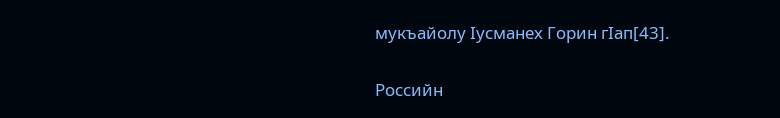мукъайолу Ӏусманех Горин гӀап[43].

Российн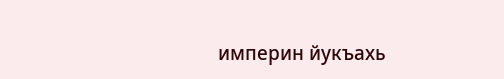империн йукъахь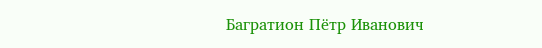Багратион Пётр Иванович